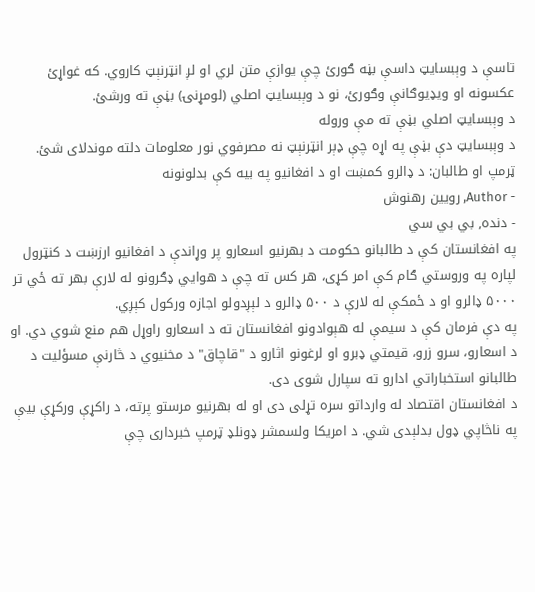تاسې د وېبسایټ داسې بڼه ګورئ چې یوازې متن لري او لږ انټرنېټ کاروي. که غواړئ عکسونه او ویډیوګانې وګورئ، نو د وېبسایټ اصلي (لومړنۍ) بڼې ته ورشئ.
د وېبسایټ اصلي بڼې ته مې وروله
د وېبسایټ دې بڼې په اړه چې ډېر انټرنېټ نه مصرفوي نور معلومات دلته موندلای شئ.
ټرمپ او طالبان: د ډالرو کمښت او د افغانیو په بیه کې بدلونونه
- Author, رویین رهنوش
- دنده, بي بي سي
په افغانستان کې د طالبانو حکومت د بهرنیو اسعارو پر وړاندې د افغانیو ارزښت د کنټرول لپاره په وروستي ګام کې امر کړی، هر کس ته چې د هوایي ډګرونو له لارې بهر ته ځي تر ۵۰۰۰ ډالرو او د ځمکې له لارې د ۵۰۰ ډالرو د لېږدولو اجازه ورکول کېږي.
په دې فرمان کې د سیمې له هېوادونو افغانستان ته د اسعارو راوړل هم منع شوي دي. او د اسعارو، سرو زرو، قیمتي ډبرو او لرغونو اثارو د "قاچاق" د مخنیوي د څارنې مسؤلیت د طالبانو استخباراتي ادارو ته سپارل شوی دی.
د افغانستان اقتصاد له وارداتو سره تړلی دی او له بهرنیو مرستو پرته، د راکړې ورکړې بیې په ناڅاپي ډول بدلېدی شي. د امریکا ولسمشر ډونلډ ټرمپ خبرداری چې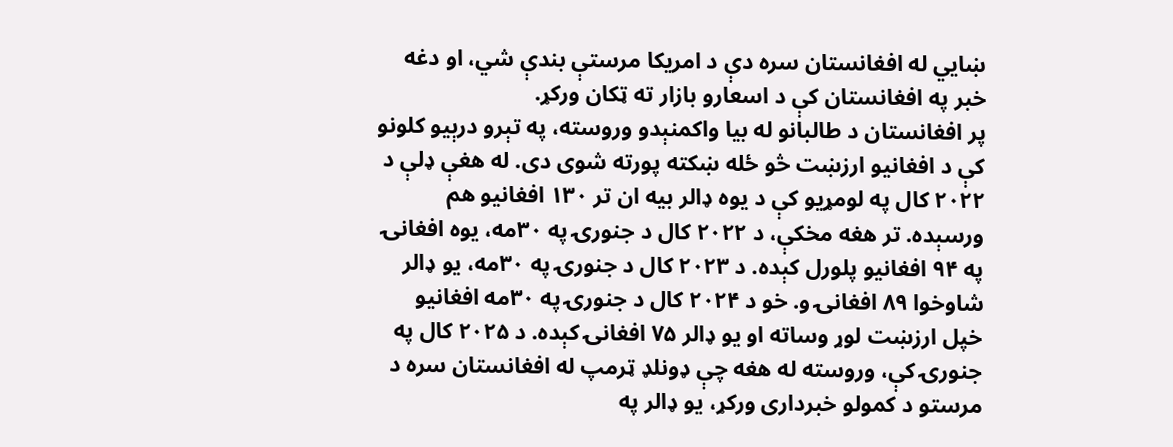ښایي له افغانستان سره دې د امریکا مرستې بندې شي، او دغه خبر په افغانستان کې د اسعارو بازار ته ټکان ورکړ.
پر افغانستان د طالبانو له بیا واکمنېدو وروسته، په تېرو درېیو کلونو کې د افغانیو ارزښت څو ځله ښکته پورته شوی دی. له هغې ډلې د ۲۰۲۲ کال په لومړیو کې د یوه ډالر بیه ان تر ۱۳۰ افغانیو هم ورسېده. تر هغه مخکې، د ۲۰۲۲ کال د جنورۍ په ۳۰مه، یوه افغانۍ په ۹۴ افغانیو پلورل کېده. د ۲۰۲۳ کال د جنورۍ په ۳۰مه، یو ډالر شاوخوا ۸۹ افغانۍ و. خو د ۲۰۲۴ کال د جنورۍ په ۳۰مه افغانیو خپل ارزښت لوړ وساته او یو ډالر ۷۵ افغانۍ کېده. د ۲۰۲۵ کال په جنورۍ کې، وروسته له هغه چې ډونلډ ټرمپ له افغانستان سره د مرستو د کمولو خبرداری ورکړ، یو ډالر په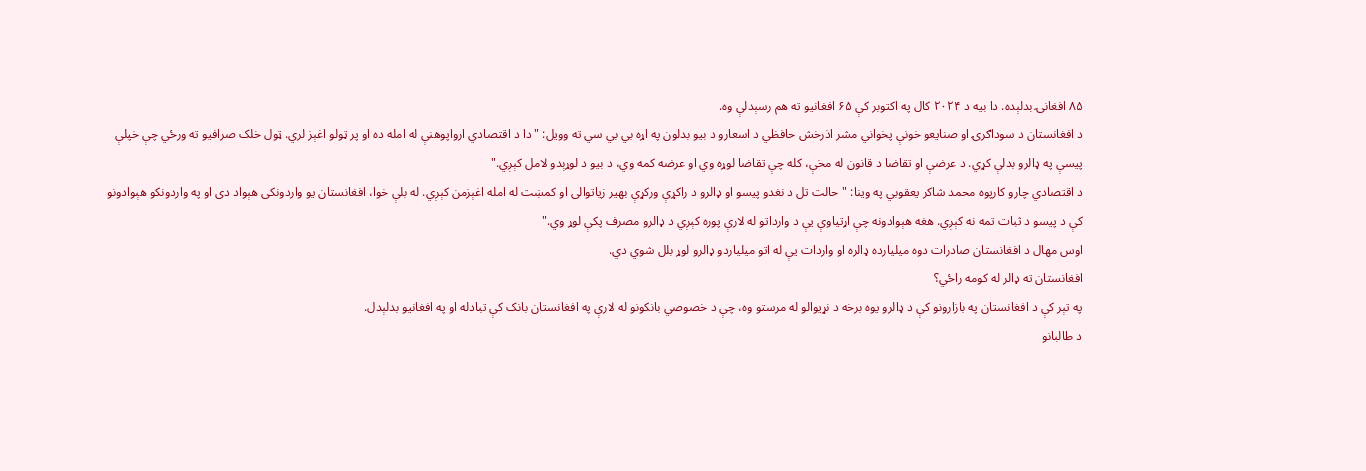۸۵ افغانۍ بدلېده. دا بیه د ۲۰۲۴ کال په اکتوبر کې ۶۵ افغانیو ته هم رسېدلې وه.
د افغانستان د سوداګرۍ او صنایعو خونې پخواني مشر اذرخش حافظي د اسعارو د بیو بدلون په اړه بي بي سي ته وویل: "دا د اقتصادي ارواپوهنې له امله ده او پر ټولو اغېز لري. ټول خلک صرافیو ته ورځي چې خپلې پیسې په ډالرو بدلې کړي. د عرضې او تقاضا د قانون له مخې، کله چې تقاضا لوړه وي او عرضه کمه وي، د بیو د لوړېدو لامل کېږي."
د اقتصادي چارو کارپوه محمد شاکر یعقوبي په وینا: "حالت تل د نغدو پیسو او ډالرو د راکړې ورکړې بهیر زیاتوالی او کمښت له امله اغېزمن کېږي. له بلې خوا، افغانستان یو واردونکی هېواد دی او په واردونکو هېوادونو کې د پیسو د ثبات تمه نه کېږي. هغه هېوادونه چې اړتیاوې یې د وارداتو له لارې پوره کېږي د ډالرو مصرف پکې لوړ وي."
اوس مهال د افغانستان صادرات دوه میلیارده ډالره او واردات یې له اتو میلیاردو ډالرو لوړ بلل شوي دي.
افغانستان ته ډالر له کومه راځي؟
په تېر کې د افغانستان په بازارونو کې د ډالرو یوه برخه د نړیوالو له مرستو وه، چې د خصوصي بانکونو له لارې په افغانستان بانک کې تبادله او په افغانیو بدلېدل.
د طالبانو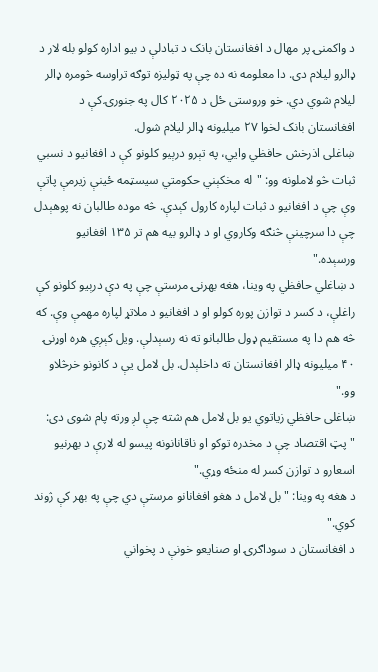د واکمنۍ پر مهال د افغانستان بانک د تبادلې د بیو اداره کولو بله لار د ډالرو لیلام دی. دا معلومه نه ده چې په ټولیزه توګه تراوسه څومره ډالر لیلام شوي دي. خو وروستی ځل د ۲۰۲۵ کال په جنورۍ کې د افغانستان بانک لخوا ۲۷ میلیونه ډالر لیلام شول.
ښاغلی اذرخش حافظي وايي، په تېرو درېیو کلونو کې د افغانیو د نسبي ثبات څو لاملونه وو: "له مخکېني حکومتي سیسټمه ځینې زیرمې پاتې وې چې د افغانیو د ثبات لپاره کارول کېدې. څه موده طالبان نه پوهېدل چې دا سرچینې څنګه وکاروي او د ډالرو بیه هم تر ۱۳۵ افغانیو ورسېده."
د ښاغلي حافظي په وینا، هغه بهرنۍ مرستې چې په دې درېیو کلونو کې راغلې، د کسر د توازن پوره کولو او د افغانيو د ملاتړ لپاره مهمې وې. که څه هم دا په مستقیم ډول طالبانو ته نه رسېدلې. ویل کېږي هره اوړنۍ ۴۰ میلیونه ډالر افغانستان ته داخلېدل. بل لامل یې د کانونو خرڅلاو وو."
ښاغلی حافظي زیاتوي یو بل لامل هم شته چې لږ ورته پام شوی دی: "پټ اقتصاد چې د مخدره توکو او ناقانانونه پیسو له لارې د بهرنیو اسعارو د توازن کسر له منځه وړي."
د هغه په وینا: "بل لامل د هغو افغانانو مرستې دي چې په بهر کې ژوند کوي."
د افغانستان د سوداګرۍ او صنایعو خونې د پخواني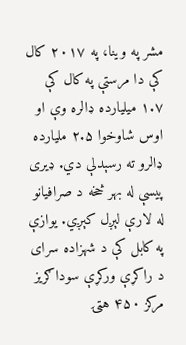مشر په وینا، په ۲۰۱۷ کال کې دا مرستې په کال کې ۱.۷ میلیارده ډالره وې او اوس شاوخوا ۲.۵ ملیارده ډالرو ته رسېدلې دي. ډیری پیسې له بهر څخه د صرافیانو له لارې لېږل کېږي. یوازې په کابل کې د شهزاده سرای د راکړې ورکړې سوداګریز مرکز ۴۵۰ هټۍ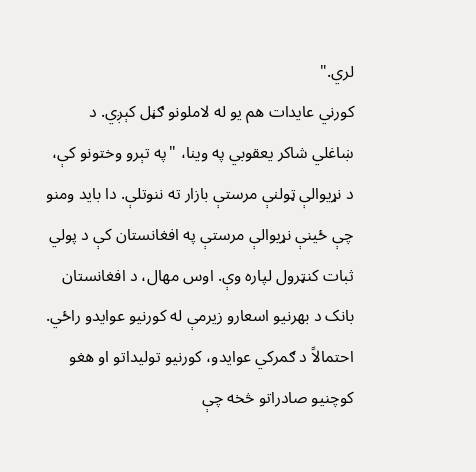لري."
کورني عایدات هم یو له لاملونو ګڼل کېږي. د ښاغلي شاکر یعقوبي په وینا، "په تېرو وختونو کې، د نړیوالې ټولنې مرستې بازار ته ننوتلې. دا باید ومنو چې ځینې نړیوالې مرستې په افغانستان کې د پولي ثبات کنټرول لپاره وې. اوس مهال، د افغانستان بانک د بهرنیو اسعارو زیرمې له کورنیو عوایدو راځي. احتمالاً د ګمرکي عوایدو، کورنيو تولیداتو او هغو کوچنیو صادراتو څخه چې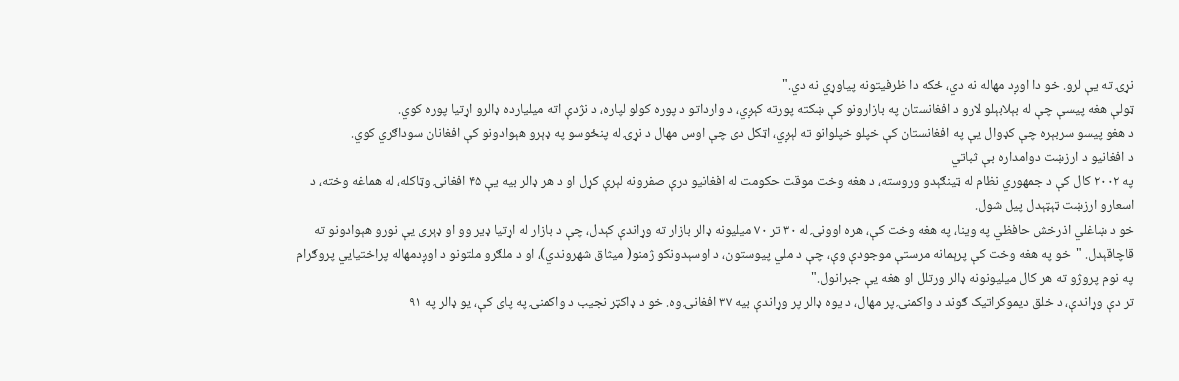نړۍ ته یې لرو. خو دا اوږد مهاله نه دي، ځکه دا ظرفیتونه پیاوړي نه دي."
ټولې هغه پیسې چې له بېلابېلو لارو د افغانستان په بازارونو کې ښکته پورته کېږي، د وارداتو د پوره کولو لپاره، د نژدې اته میلیارده ډالرو اړتیا پوره کوي.
د هغو پیسو سربېره چې کډوال یې په افغانستان کې خپلو خپلوانو ته لېږي، اټکل دی چې اوس مهال د نړۍ له پنځوسو په ډېرو هېوادونو کې افغانان سوداګري کوي.
د افغانیو د ارزښت دوامداره بې ثباتي
په ۲۰۰۲ کال کې د جمهوري نظام له ټینګېدو وروسته، د هغه وخت موقت حکومت له افغانیو درې صفرونه لېرې کړل او د هر ډالر بیه یې ۴۵ افغانۍ وټاکله، له هماغه وخته، د اسعارو ارزښت ټېټېدل پیل شول.
خو د ښاغلي اذرخش حافظي په وینا، په هغه وخت کې، هره اوونۍ له ۳۰ تر ۷۰ میلیونه ډالر بازار ته وړاندې کېدل، چې د بازار له اړتیا ډیر وو او ډېری یې نورو هېوادونو ته قاچاقېدل. "خو په هغه وخت کې پرېمانه مرستې موجودې وې، چې د ملي پیوستون، د اوسېدونکو ژمنو( میثاق شهروندي)، او د ملګرو ملتونو د اوږدمهاله پراختیايي پروګرام په نوم پروژو ته هر کال میلیونونه ډالر ورتلل او هغه یې جبرانول."
تر دې وړاندې، د خلق دیموکراتیک ګوند د واکمنۍ پر مهال، د یوه ډالر پر وړاندې بیه ۳۷ افغانۍ وه. خو د ډاکټر نجیب د واکمنۍ په پای کې، یو ډالر په ۹۱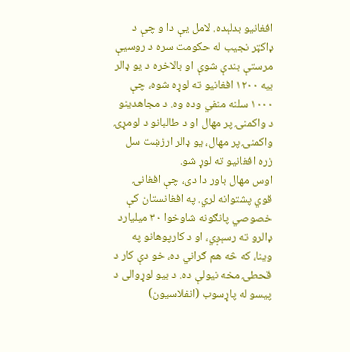افغانیو بدلېده. لامل یې دا و چې د ډاکټر نجیب له حکومت سره د روسیې مرستې بندې شوې او بالاخره د یو ډالر بیه ۱۲۰۰ افغانیو ته لوړه شوه، چې ۱۰۰۰ سلنه منفي وده وه. د مجاهدینو د واکمنۍ پر مهال او د طالبانو د لومړۍ واکمنۍ پر مهال، یو ډالر ارزښت سل زره افغانیو ته لوړ شو.
اوس مهال باور دا دی، چې افغانۍ قوي پشتوانه لري. په افغانستان کې خصوصي پانګونه شاوخوا ۳۰ میلیارد ډالرو ته رسېږي، او د کارپوهانو په وینا، که څه هم ګراني ده، خو دې کار د قحطۍ مخه نیولې ده. د بیو لوړوالی د پیسو له پاړسوب (انفلاسیون)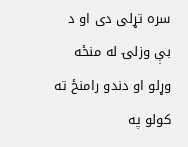سره تړلی دی او د بې وزلۍ له منځه وړلو او دندو رامنځ ته کولو په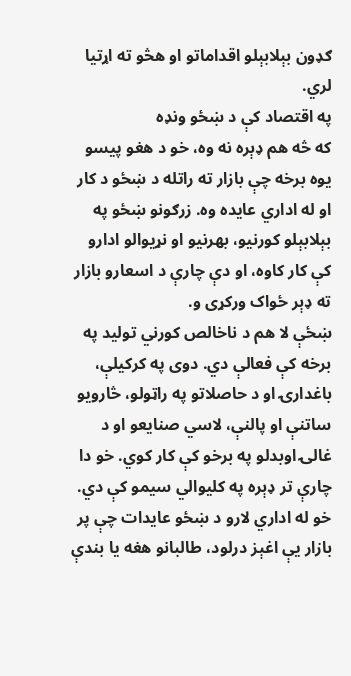ګډون بېلابېلو اقداماتو او هڅو ته اړتیا لري.
په اقتصاد کې د ښځو ونډه
که څه هم ډېره نه وه، خو د هغو پیسو یوه برخه چې بازار ته راتله د ښځو د کار او له اداري عایده وه. زرګونو ښځو په بېلابېلو کورنیو، بهرنیو او نړیوالو ادارو کې کار کاوه، او دې چارې د اسعارو بازار ته ډېر ځواک ورکړی و.
ښځې لا هم د ناخالص کورني تولید په برخه کې فعالې دي. دوی په کرکیلې، باغدارۍ او د حاصلاتو په راټولو، څارويو ساتنې او پالنې، لاسي صنايعو او د غالۍ اوبدلو په برخو کې کار کوي. خو دا چارې تر ډېره په کلیوالي سیمو کې دي.
خو له اداري لارو د ښځو عایدات چې پر بازار یې اغېز درلود، طالبانو هغه یا بندې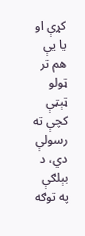کړې او یا یې هم تر ټولو ټېټې کچې ته رسولې دي، د بېلګې په توګه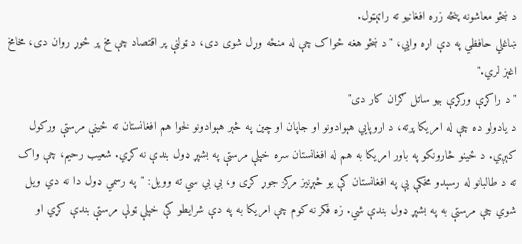د ښځو معاشونه پنځه زره افغانیو ته راټېټول.
ښاغلي حافظي په دې اړه وايي، "د ښځو هغه ځواک چې له منځه وړل شوی دی، د ټولنې پر اقتصاد چې مخ پر ځوړ روان دی، مخامخ اغېز لري."
"د راکړې ورکړې بیو ساتل ګران کار دی"
د یادولو ده چې له امریکا پرته، د اروپایي هېوادونو او جاپان او چین په څېر هېوادونو لخوا هم افغانستان ته ځینې مرستې ورکول کېږي. د ځینو څارونکو په باور امریکا به هم له افغانستان سره خپلې مرستې په بشپړ ډول بندې نه کړي. شعیب رحیم، چې واک ته د طالبانو له رسېدو مخکې یې په افغانستان کې یو څېړنیز مرکز جوړ کړی و، بي بي سي ته وویل: "په رسمي ډول دا نه دي ویل شوي چې مرستې به په بشپړ ډول بندې شي. زه فکر نه کوم چې امریکا به په دې شرایطو کې خپلې ټولې مرستې بندې کړي او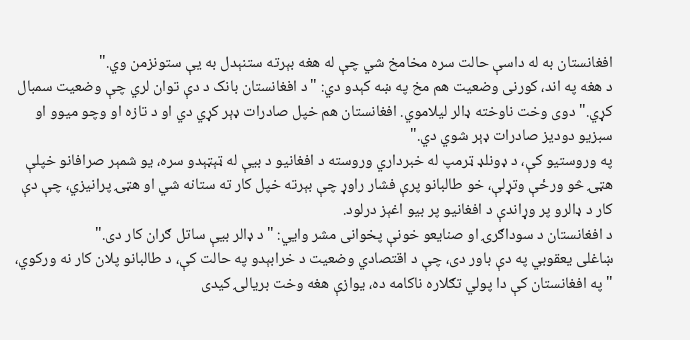افغانستان به له داسې حالت سره مخامخ شي چې له هغه بېرته ستنېدل به یې ستونزمن وي."
د هغه په اند، کورنی وضعیت هم مخ په ښه کېدو دي: "د افغانستان بانک د دې توان لري چې وضعیت سمبال کړي." دوی وخت ناوخته ډالر لیلاموي. افغانستان هم خپل صادرات ډېر کړي دي او د تازه او وچو میوو او سبزیو دودیز صادرات ډېر شوي دي."
په وروستیو کې، د ډونلډ ټرمپ له خبرداري وروسته د افغانیو د بیې له ټېټېدو سره، یو شمېر صرافانو خپلې هټۍ څو ورځې وتړلې، خو طالبانو پرې فشار راوړ چې بېرته خپل کار ته ستانه شي او هټۍ پرانیزي، چې دې کار د ډالرو پر وړاندې د افغانیو پر بیو اغېز درلود.
د افغانستان د سوداګرۍ او صنایعو خونې پخوانی مشر وايي: "د ډالر بیې ساتل ګران کار دی."
ښاغلی یعقوبي په دې باور دی، چې د اقتصادي وضعیت د خرابېدو په حالت کې، د طالبانو پلان کار نه ورکوي، "په افغانستان کې دا پولي تګلاره ناکامه ده، یوازې هغه وخت بریالۍ کیدی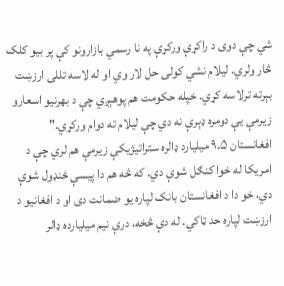شي چې دوی د راکړې ورکړې په نا رسمي بازارونو کې پر بیو کلک څار ولري. لیلام نشي کولی حل لار وي او له لاسه تللی ارزښت بېرته ترلاسه کړي. خپله حکومت هم پوهېږي چې د بهرنیو اسعارو زیرمې یې دومره ډېرې نه دي چې لیلام ته دوام ورکړي."
افغانستان ۹.۵ میلیارد ډالره ستراتیژیکې زیرمې هم لري چې د امریکا له خوا کنګل شوې دي. که څه هم دا پیسې ځنډول شوې دي، خو دا د افغانستان بانک لپاره یو ضمانت دی او د افغانیو د ارزښت لپاره حد ټاکي. له دې څخه، درې نیم میلیارده ډالر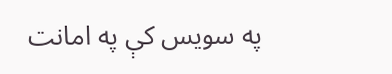په سویس کې په امانت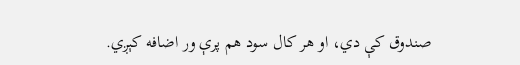صندوق کې دي، او هر کال سود هم پرې ور اضافه کېږي.